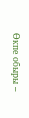Өкпе обыры –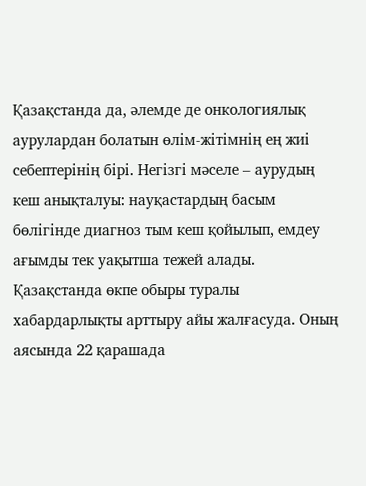Қазақстанда да, әлемде де онкологиялық аурулардан болатын өлім-жітімнің ең жиі себептерінің бірі. Негізгі мәселе – аурудың кеш анықталуы: науқастардың басым бөлігінде диагноз тым кеш қойылып, емдеу ағымды тек уақытша тежей алады.
Қазақстанда өкпе обыры туралы хабардарлықты арттыру айы жалғасуда. Оның аясында 22 қарашада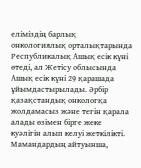еліміздің барлық онкологиялық орталықтарында Республикалық Ашық есік күні өтеді, ал Жетісу облысында Ашық есік күні 29 қарашада ұйымдастырылады. Әрбір қазақстандық онкологқа жолдамасыз және тегін қарала алады өзімен бірге жеке куәлігін алып келуі жеткілікті.
Мамандардың айтуынша,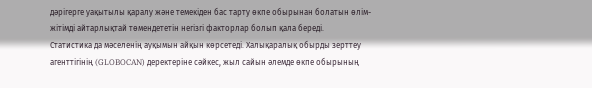дәрігерге уақытылы қаралу және темекіден бас тарту өкпе обырынан болатын өлім-жітімді айтарлықтай төмендететін негізгі факторлар болып қала береді.
Статистика да мәселенің ауқымын айқын көрсетеді. Халықаралық обырды зерттеу агенттігінің (GLOBOCAN) деректеріне сәйкес, жыл сайын әлемде өкпе обырының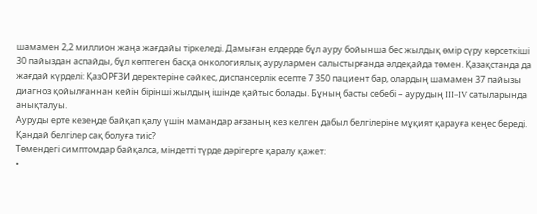шамамен 2,2 миллион жаңа жағдайы тіркеледі. Дамыған елдерде бұл ауру бойынша бес жылдық өмір сүру көрсеткіші 30 пайыздан аспайды, бұл көптеген басқа онкологиялық аурулармен салыстырғанда әлдеқайда төмен. Қазақстанда да жағдай күрделі: ҚазОРҒЗИ деректеріне сәйкес, диспансерлік есепте 7 350 пациент бар, олардың шамамен 37 пайызы диагноз қойылғаннан кейін бірінші жылдың ішінде қайтыс болады. Бұның басты себебі – аурудың III–IV сатыларында анықталуы.
Ауруды ерте кезеңде байқап қалу үшін мамандар ағзаның кез келген дабыл белгілеріне мұқият қарауға кеңес береді.
Қандай белгілер сақ болуға тиіс?
Төмендегі симптомдар байқалса, міндетті түрде дәрігерге қаралу қажет:
•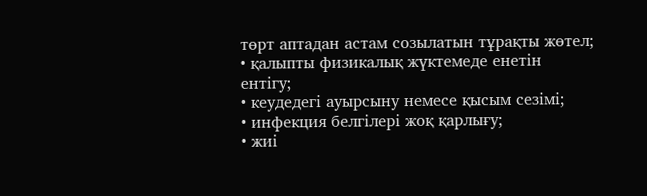төрт аптадан астам созылатын тұрақты жөтел;
• қалыпты физикалық жүктемеде енетін ентігу;
• кеудедегі ауырсыну немесе қысым сезімі;
• инфекция белгілері жоқ қарлығу;
• жиі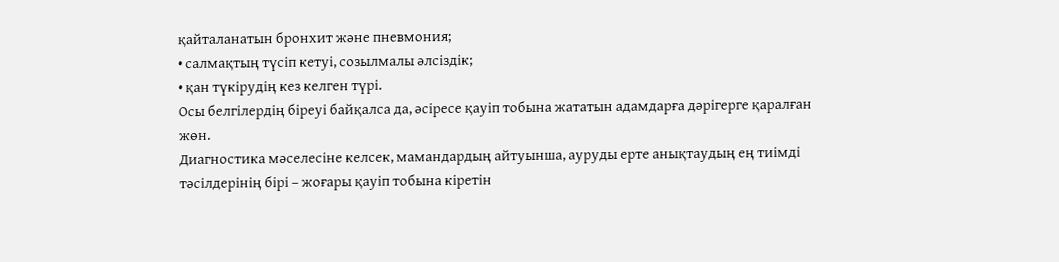қайталанатын бронхит және пневмония;
• салмақтың түсіп кетуі, созылмалы әлсіздік;
• қан түкірудің кез келген түрі.
Осы белгілердің біреуі байқалса да, әсіресе қауіп тобына жататын адамдарға дәрігерге қаралған жөн.
Диагностика мәселесіне келсек, мамандардың айтуынша, ауруды ерте анықтаудың ең тиімді тәсілдерінің бірі – жоғары қауіп тобына кіретін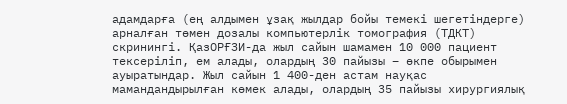адамдарға (ең алдымен ұзақ жылдар бойы темекі шегетіндерге) арналған төмен дозалы компьютерлік томография (ТДКТ) скринингі. ҚазОРҒЗИ-да жыл сайын шамамен 10 000 пациент тексеріліп, ем алады, олардың 30 пайызы – өкпе обырымен ауыратындар. Жыл сайын 1 400-ден астам науқас мамандандырылған көмек алады, олардың 35 пайызы хирургиялық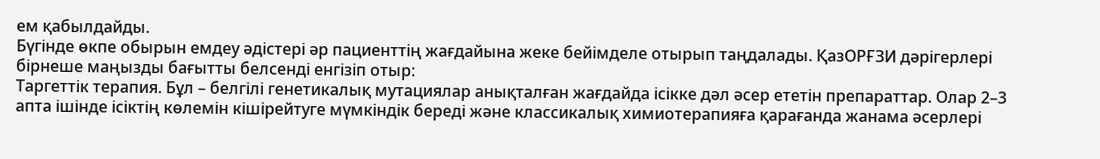ем қабылдайды.
Бүгінде өкпе обырын емдеу әдістері әр пациенттің жағдайына жеке бейімделе отырып таңдалады. ҚазОРҒЗИ дәрігерлері бірнеше маңызды бағытты белсенді енгізіп отыр:
Таргеттік терапия. Бұл – белгілі генетикалық мутациялар анықталған жағдайда ісікке дәл әсер ететін препараттар. Олар 2–3 апта ішінде ісіктің көлемін кішірейтуге мүмкіндік береді және классикалық химиотерапияға қарағанда жанама әсерлері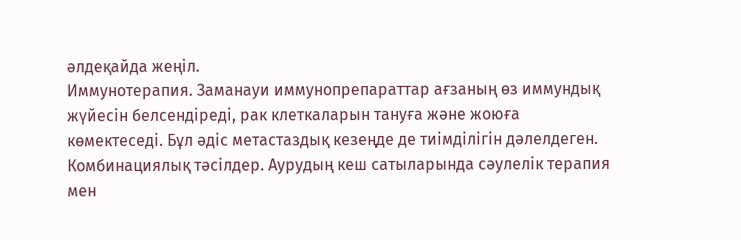әлдеқайда жеңіл.
Иммунотерапия. Заманауи иммунопрепараттар ағзаның өз иммундық жүйесін белсендіреді, рак клеткаларын тануға және жоюға көмектеседі. Бұл әдіс метастаздық кезеңде де тиімділігін дәлелдеген.
Комбинациялық тәсілдер. Аурудың кеш сатыларында сәулелік терапия мен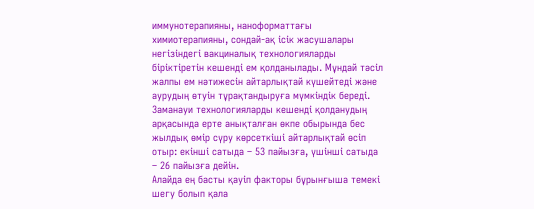иммунотерапияны, наноформаттағы химиотерапияны, сондай-ақ ісік жасушалары негізіндегі вакциналық технологияларды біріктіретін кешенді ем қолданылады. Мұндай тәсіл жалпы ем нәтижесін айтарлықтай күшейтеді және аурудың өтуін тұрақтандыруға мүмкіндік береді.
Заманауи технологияларды кешенді қолданудың арқасында ерте анықталған өкпе обырында бес жылдық өмір сүру көрсеткіші айтарлықтай өсіп отыр: екінші сатыда – 53 пайызға, үшінші сатыда – 26 пайызға дейін.
Алайда ең басты қауіп факторы бұрынғыша темекі шегу болып қала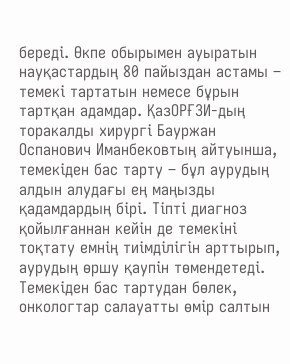береді. Өкпе обырымен ауыратын науқастардың 80 пайыздан астамы – темекі тартатын немесе бұрын тартқан адамдар. ҚазОРҒЗИ-дың торакалды хирургі Бауржан Оспанович Иманбековтың айтуынша, темекіден бас тарту – бұл аурудың алдын алудағы ең маңызды қадамдардың бірі. Тіпті диагноз қойылғаннан кейін де темекіні тоқтату емнің тиімділігін арттырып, аурудың өршу қаупін төмендетеді.
Темекіден бас тартудан бөлек, онкологтар салауатты өмір салтын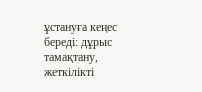ұстануға кеңес береді: дұрыс тамақтану, жеткілікті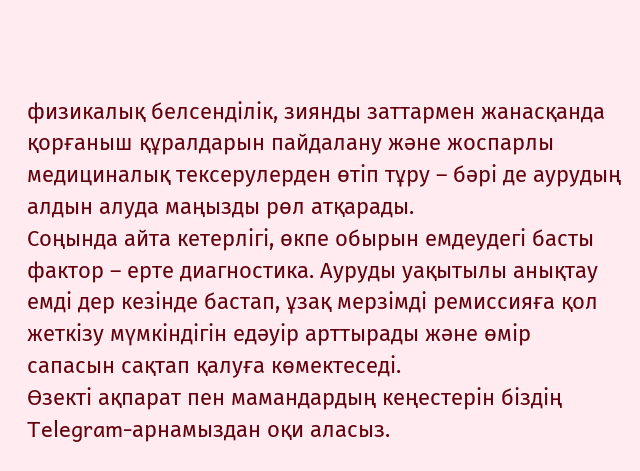физикалық белсенділік, зиянды заттармен жанасқанда қорғаныш құралдарын пайдалану және жоспарлы медициналық тексерулерден өтіп тұру – бәрі де аурудың алдын алуда маңызды рөл атқарады.
Соңында айта кетерлігі, өкпе обырын емдеудегі басты фактор – ерте диагностика. Ауруды уақытылы анықтау емді дер кезінде бастап, ұзақ мерзімді ремиссияға қол жеткізу мүмкіндігін едәуір арттырады және өмір сапасын сақтап қалуға көмектеседі.
Өзекті ақпарат пен мамандардың кеңестерін біздің Telegram-арнамыздан оқи аласыз.